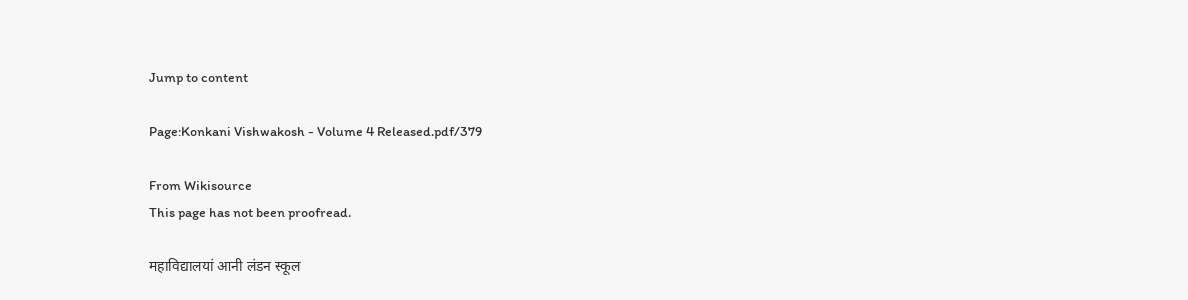Jump to content

Page:Konkani Vishwakosh - Volume 4 Released.pdf/379

From Wikisource
This page has not been proofread.

महाविद्यालयां आनी लंडन स्कूल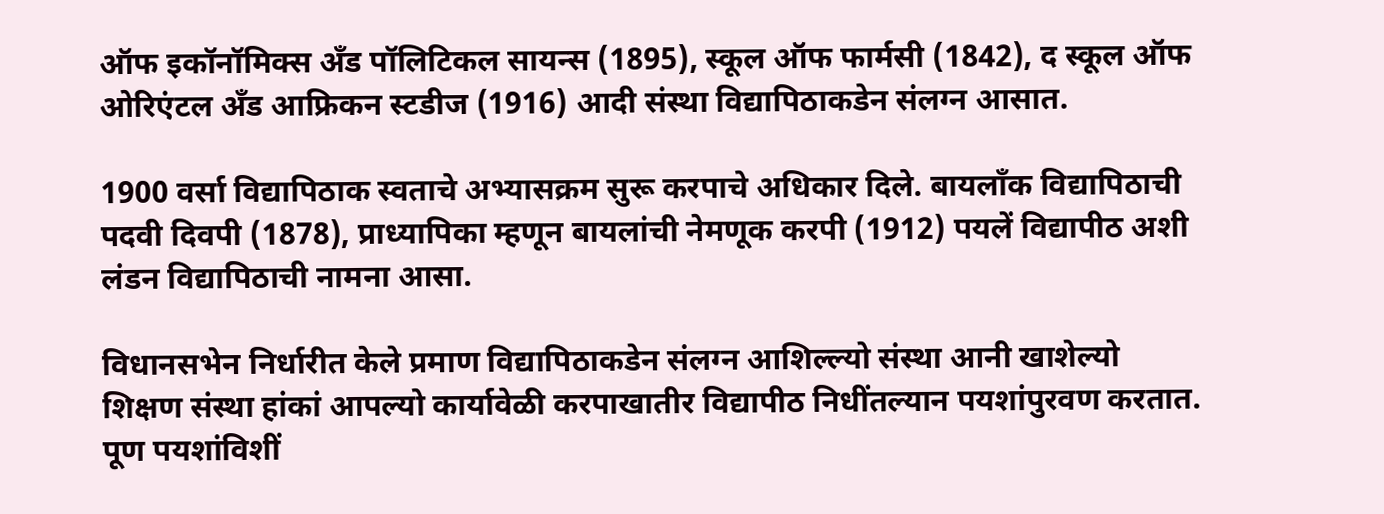ऑफ इकॉनॉमिक्स अँड पॉलिटिकल सायन्स (1895), स्कूल ऑफ फार्मसी (1842), द स्कूल ऑफ ओरिएंटल अँड आफ्रिकन स्टडीज (1916) आदी संस्था विद्यापिठाकडेन संलग्न आसात.

1900 वर्सा विद्यापिठाक स्वताचे अभ्यासक्रम सुरू करपाचे अधिकार दिले. बायलाँक विद्यापिठाची पदवी दिवपी (1878), प्राध्यापिका म्हणून बायलांची नेमणूक करपी (1912) पयलें विद्यापीठ अशी लंडन विद्यापिठाची नामना आसा.

विधानसभेन निर्धारीत केले प्रमाण विद्यापिठाकडेन संलग्न आशिल्ल्यो संस्था आनी खाशेल्यो शिक्षण संस्था हांकां आपल्यो कार्यावेळी करपाखातीर विद्यापीठ निधींतल्यान पयशांपुरवण करतात. पूण पयशांविशीं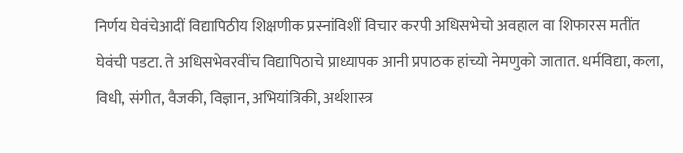निर्णय घेवंचेआदीं विद्यापिठीय शिक्षणीक प्रस्नांविशीं विचार करपी अधिसभेचो अवहाल वा शिफारस मतींत घेवंची पडटा. ते अधिसभेवरवींच विद्यापिठाचे प्राध्यापक आनी प्रपाठक हांच्यो नेमणुको जातात. धर्मविद्या, कला, विधी, संगीत, वैजकी, विज्ञान, अभियांत्रिकी, अर्थशास्त्र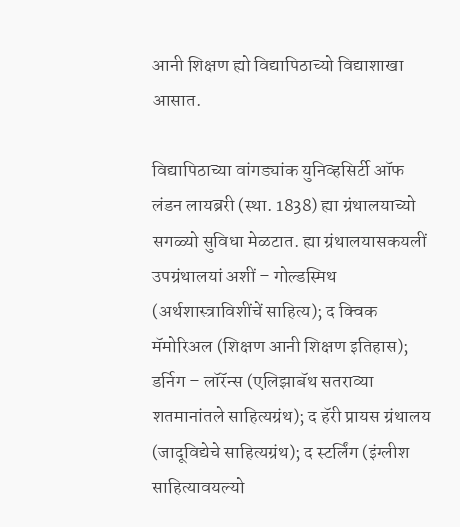आनी शिक्षण ह्यो विद्यापिठाच्यो विद्याशाखा आसात.

विद्यापिठाच्या वांगड्यांक युनिव्हसिर्टी ऑफ लंडन लायब्ररी (स्था. 1838) ह्या ग्रंथालयाच्यो सगळ्यो सुविधा मेळटात. ह्या ग्रंथालयासकयलीं उपग्रंथालयां अशीं – गोल्डस्मिथ (अर्थशास्त्राविशींचें साहित्य); द क्विक मॅमोरिअल (शिक्षण आनी शिक्षण इतिहास); डर्निग – लॉरॅन्स (एलिझाबॅथ सतराव्या शतमानांतले साहित्यग्रंथ); द हॅरी प्रायस ग्रंथालय (जादूविद्येचे साहित्यग्रंथ); द स्टर्लिंग (इंग्लीश साहित्यावयल्यो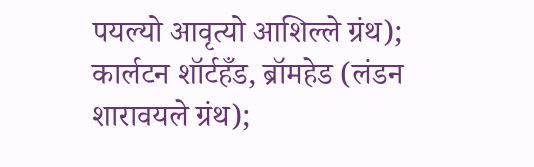पयल्यो आवृत्यो आशिल्ले ग्रंथ); कार्लटन शॉर्टहँड, ब्रॉमहेड (लंडन शारावयले ग्रंथ);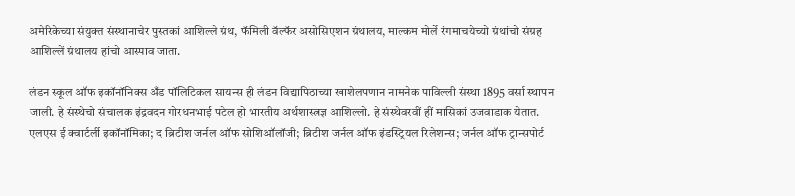अमेरिकेच्या संयुक्त संस्थानाचेर पुस्तकां आशिल्ले ग्रंथ, फॅमिली वॅल्फॅर असोसिएशन ग्रंथालय, माल्कम मोर्ले रंगमाचयेच्यो ग्रंथांचो संग्रह आशिल्लें ग्रंथालय हांचो आस्पाव जाता.

लंडन स्कूल ऑफ इकॉनॉनिक्स अँड पॉलिटिकल सायन्स ही लंडन विद्यापिठाच्या खाशेलपणान नामनेक पाविल्ली संस्था 1895 वर्सा स्थापन जाली. हे संस्थेचो संचालक इंद्रवदन गोरधनभाई पटेल हो भारतीय अर्थशास्त्रज्ञ आशिल्लो. हे संस्थेवरवीं हीं मासिकां उजवाडाक येतात. एलएस ई क्वार्टर्ली इकॉनॉमिका; द ब्रिटीश जर्नल ऑफ सोशिऑलॉजी; ब्रिटीश जर्नल ऑफ इंडस्ट्रियल रिलेशन्स; जर्नल ऑफ ट्रान्सपोर्ट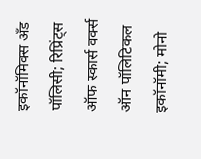इकॉनॉमिक्स अँड पॉलिसी; रिप्रिंट्स ऑफ स्कार्स वर्क्स ऑन पॉलिटिकल इकॉनॉमी; मोनो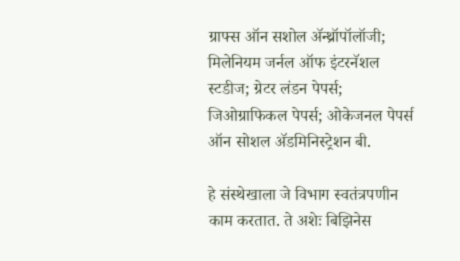ग्राफ्स ऑन सशोल ॲन्थ्रॉपॉलॉजी; मिलेनियम जर्नल ऑफ इंटरनॅशल स्टडीज; ग्रेटर लंडन पेपर्स; जिओग्राफिकल पेपर्स; ओकेजनल पेपर्स ऑन सोशल ॲडमिनिस्ट्रेशन बी.

हे संस्थेखाला जे विभाग स्वतंत्रपणीन काम करतात. ते अशेः बिझिनेस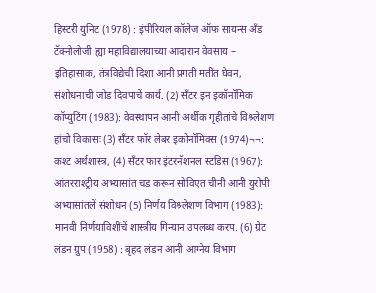हिस्टरी युनिट (1978) : इंपीरियल कॉलेज ऑफ सायन्स अँड टॅक्नोलोजी ह्या महाविद्यालयाच्या आदारान वेवसाय – इतिहासाक, तंत्रविद्येची दिशा आनी प्रगती मतींत घेवन, संशोधनाची जोड दिवपाचें कार्य. (2) सँटर इन इकॉनॉमिक कॉप्युटिंग (1983): वेवस्थापन आनी अर्थीक गृहीतांचे विश्र्लेशण हांचो विकासः (3) सँटर फॉर लेबर इकोनॉमिक्स (1974)¬¬: कश्ट अर्थशास्त्र, (4) सँटर फार इंटरनॅशनल स्टडिस (1967): आंतरराश्ट्रीय अभ्यासांत चड करून सोविएत चीनी आनी युरोपी अभ्यासांतलें संशोधन (5) निर्णय विश्र्लेशण विभाग (1983): मानवी निर्णयाविशींचें शास्त्रीय गिन्यान उपलब्ध करप. (6) ग्रेट लंडन ग्रुप (1958) : बृहद लंडन आनी आग्नेय विभाग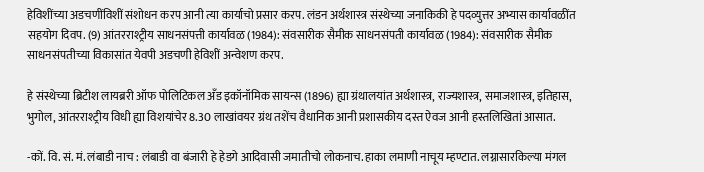हेविशींच्या अडचणींविशीं संशोधन करप आनी त्या कार्याचो प्रसार करप. लंडन अर्थशास्त्र संस्थेच्या जनाकिकी हे पदव्युत्तर अभ्यास कार्यावळींत सहयोग दिवप. (9) आंतरराश्ट्रीय साधनसंपत्ती कार्यावळ (1984): संवसारीक सैमीक साधनसंपती कार्यावळ (1984): संवसारीक सैमीक साधनसंपतीच्या विकासांत येवपी अडचणी हेविशीं अन्वेशण करप.

हे संस्थेच्या ब्रिटीश लायब्ररी ऑफ पोलिटिकल अँड इकॉनॉमिक सायन्स (1896) ह्या ग्रंथालयांत अर्थशास्त्र, राज्यशास्त्र, समाजशास्त्र, इतिहास, भुगोल, आंतरराश्ट्रीय विधी ह्या विशयांचेर 8.30 लाखांवयर ग्रंथ तशेंच वैधानिक आनी प्रशासकीय दस्त ऐवज आनी हस्तलिखितां आसात.

-कों. वि. सं. मं. लंबाडी नाच : लंबाडी वा बंजारी हे हेडगे आदिवासी जमातीचो लोकनाच. हाका लमाणी नाचूय म्हण्टात. लग्नासारकिल्या मंगल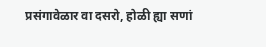प्रसंगावेळार वा दसरो, होळी ह्या सणां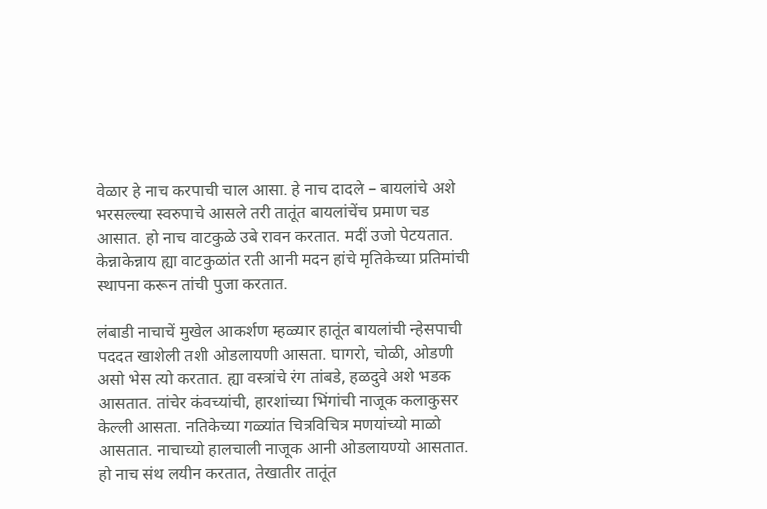वेळार हे नाच करपाची चाल आसा. हे नाच दादले – बायलांचे अशे भरसल्ल्या स्वरुपाचे आसले तरी तातूंत बायलांचेंच प्रमाण चड आसात. हो नाच वाटकुळे उबे रावन करतात. मदीं उजो पेटयतात. केन्नाकेन्नाय ह्या वाटकुळांत रती आनी मदन हांचे मृतिकेच्या प्रतिमांची स्थापना करून तांची पुजा करतात.

लंबाडी नाचाचें मुखेल आकर्शण म्हळ्यार हातूंत बायलांची न्हेसपाची पददत खाशेली तशी ओडलायणी आसता. घागरो, चोळी, ओडणी असो भेस त्यो करतात. ह्या वस्त्रांचे रंग तांबडे, हळदुवे अशे भडक आसतात. तांचेर कंवच्यांची, हारशांच्या भिंगांची नाजूक कलाकुसर केल्ली आसता. नतिकेच्या गळ्यांत चित्रविचित्र मणयांच्यो माळो आसतात. नाचाच्यो हालचाली नाजूक आनी ओडलायण्यो आसतात. हो नाच संथ लयीन करतात, तेखातीर तातूंत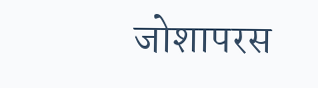जोशापरस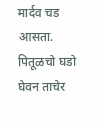मार्दव चड आसता. पितूळचो घडो घेवन ताचेर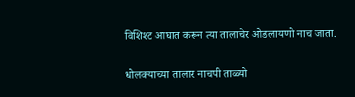विशिश्ट आघात करून त्या तालाचेर ओडलायणो नाच जाता.

धोलक्याच्या तालार नाचपी ताळ्यो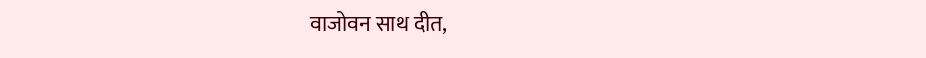वाजोवन साथ दीत,